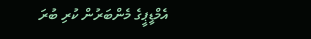އެމްޑީޕީގެ މެންބަރުން ކުރި ބުރަ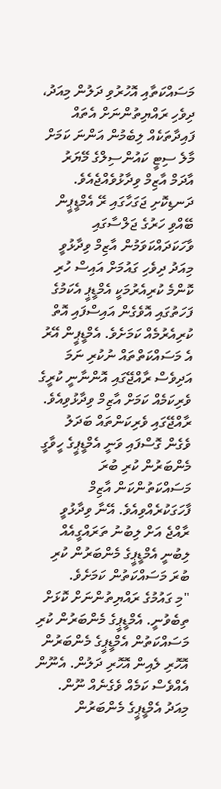މަސައްކަތާއި އޮހުރުވި ދަލުން މިއަދު، ދިވެހި ރައްޔިތުންނަށް އެތައް ފައިދާތަކެއް ލިބެމުން އަންނަ ކަމަށް މާލެ ސިޓީ ކައުންސިލްގެ މޭޔަރު އާދަމް އާޒިމް ވިދާޅުވެއްޖެއެވެ.
ދަނޑިކޮށި ޖަގަހާގައި ރޭ އެމްޑީޕީން ބޭއްވި ހަރުގެ ޖަލްސާގައި ވާހަކަދައްކަވަމުން އާޒިމް ވިދާޅުވީ މިއަދު ދިވެހި ގައުމަށް އައިސް ހުރި ކޮންމެ ކުރިއެރުމަކީ އެމްޑީޕީ އެކަމުގެ ފަހަތުގައި އޮވެގެން އައިސްފައި އޮތް ކުރިއެރުމެއް ކަމަށެވެ. އެމްޑީޕީން އޭރު އެ މަސައްކަތްތައް ނުކުރި ނަމަ އަދިވެސް ރާއްޖޭގައި އޮންނާނީ ކުރީގެ ވެރިކަމެއް ކަމަށް އާޒިމް ވިދާޅުވިއެވެ.
ރާއްޖޭގައި ވެރިކަންތައް ބަދަލު ވެގެން ގޮސްފައި ވަނީ އެމްޑީޕީގެ ހީވާގީ މެންބަރުން ކުރި ބުރަ މަސައްކަތުންކަން އާޒިމް ފާހަގަކުރެއްވިއެވެ. އޭނާ ވިދާޅުވީ ރާއްޖެ އަށް ލިބުނު ތަރައްގީއެއް ލިބުނީ އެމްޑީޕީގެ މެންބަރުން ކުރި ބުރަ މަސައްކަތުން ކަމަށެވެ.
"މި ގައުމުގެ ރައްޔިތުންނަށް ކޮޅަށް ތިބެވުނީ. އެމްޑީޕީގެ މެންބަރުން ކުރި މަސައްކަތުން އެމްޑީޕީގެ މެންބަރުން އޮހޮރި ލެއިން އޮހޮރި ދަލުން. އެނޫން އެއްވެސް ކަމެއް ވެގެނެއް ނޫން. މިއަދު އެމްޑީޕީގެ މެންބަރުން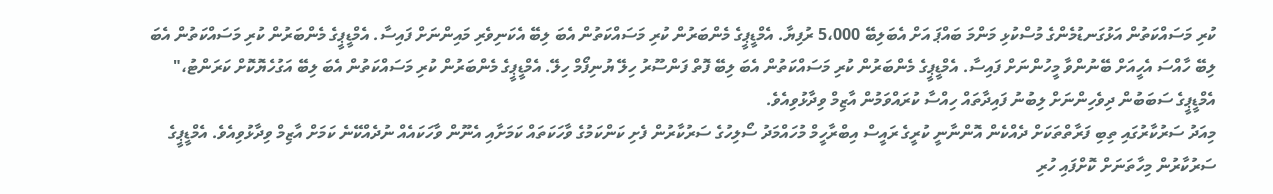ކުރި މަސައްކަތުން އަޅުގަނޑުމެންގެ މުސްކުޅި މަންމަ ބައްޕަ އަށް އެބަލިބޭ 5،000 ރުފިޔާ. އެމްޑީޕީގެ މެންބަރުން ކުރި މަސައްކަތުން އެބަ ލިބޭ އެކަނިވެރި މައިންނަށް ފައިސާ. އެމްޑީޕީގެ މެންބަރުން ކުރި މަސައްކަތުން އެބަ ލިބޭ ހާއްސަ އެހީއަށް ބޭނުންވާ މީހުންނަށް ފައިސާ. އެމްޑީޕީގެ މެންބަރުން ކުރި މަސައްކަތުން އެބަ ލިބޭ ފޮތް ފަންސޫރު ހިލޭ ޔުނިފޯމް ހިލޭ. އެމްޑީޕީގެ މެންބަރުން ކުރި މަސައްކަތުން އެބަ ލިބޭ އަގުހެޔޮކޮށް ކަރަންޓު،" އެމްޑީޕީގެ ސަބަބުން ދިވެހިންނަށް ލިބުނު ފައިދާތައް ހިއްސާ ކުރައްވަމުން އާޒިމް ވިދާޅުވިއެވެ.
މިއަދު ސަރުކާރުގައި ތިބި ފަރާތްތަކަށް ދެއްކެން އޮންނާނީ ކުރީގެ ރައީސް އިބްރާހީމް މުހައްމަދު ސޯލިހުގެ ސަރުކާރުން ފެށި ކަންކަމުގެ ވާހަކަތައް ކަމަށާއި އެނޫން ވާހަކައެއް ނުދެއްކޭނެ ކަމަށް އާޒިމް ވިދާޅުވިއެވެ. އެމްޑީޕީގެ ސަރުކާރުން މިހާތަނަށް ކޮށްފައި ހުރި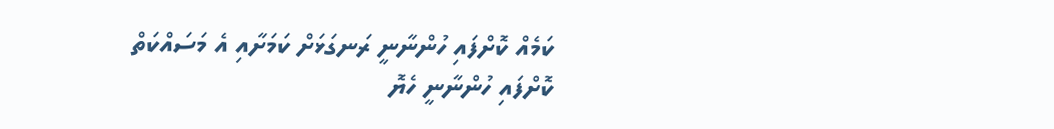ކަމެއް ކޮށްފައި ހުންނާނީ ރަނގަޅަށް ކަމަށާއި އެ މަސައްކަތް ކޮށްފައި ހުންނާނީ ހެޔޮ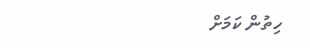ހިތުން ކަމަށް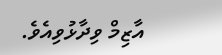އާޒިމް ވިދާޅުވިއެވެ.